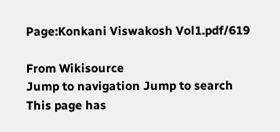Page:Konkani Viswakosh Vol1.pdf/619

From Wikisource
Jump to navigation Jump to search
This page has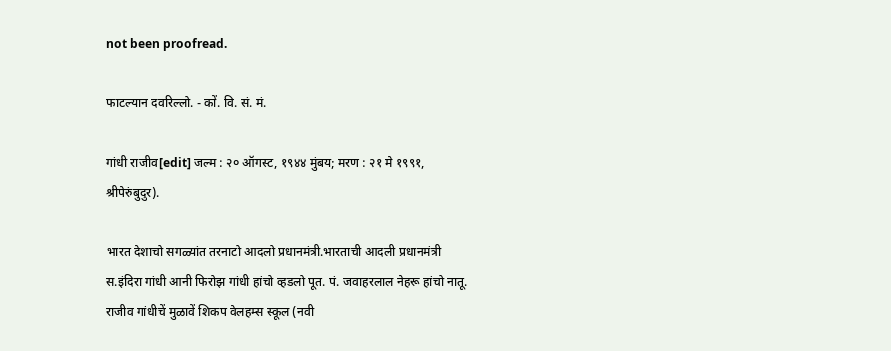not been proofread.

फाटल्यान दवरिल्लो. - कों. वि. सं. मं.

गांधी राजीव[edit] जल्म : २० ऑगस्ट, १९४४ मुंबय; मरण : २१ मे १९९१, श्रीपेरुंबुदुर).

भारत देशाचो सगळ्यांत तरनाटो आदलो प्रधानमंत्री.भारताची आदली प्रधानमंत्री स.इंदिरा गांधी आनी फिरोझ गांधी हांचो व्हडलो पूत. पं. जवाहरलाल नेहरू हांचो नातू. राजीव गांधीचें मुळावें शिकप वेलहम्स स्कूल (नवी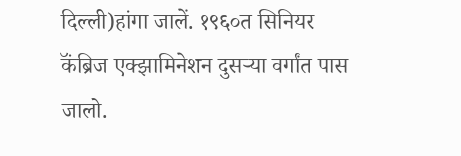दिल्ली)हांगा जालें. १९६०त सिनियर कॅंब्रिज एक्झामिनेशन दुसऱ्या वर्गांत पास जालो.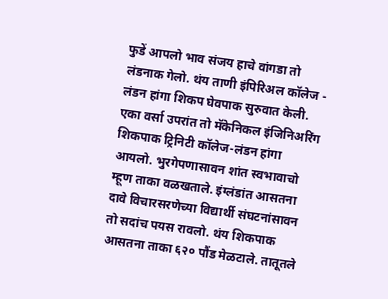फुडें आपलो भाव संजय हाचे वांगडा तो लंडनाक गेलो. थंय ताणी इंपिरिअल कॉलेज - लंडन हांगा शिकप घेवपाक सुरुवात केली. एका वर्सा उपरांत तो मॅकेनिकल इंजिनिअरिंग शिकपाक ट्रिनिटी कॉलेज-लंडन हांगा आयलो. भुरगेपणासावन शांत स्वभावाचो म्हूण ताका वळखताले. इंग्लंडांत आसतना दावे विचारसरणेच्या विद्यार्थी संघटनांसावन तो सदांच पयस रावलो. थंय शिकपाक आसतना ताका ६२० पौंड मेळटाले. तातूतले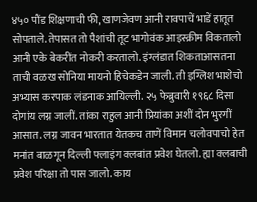४५० पौंड शिक्षणाची फी, खाणजेवण आनी रावपाचें भाडें हातूत सोपताले. तेपासत तो पैशांची तूट भागोवंक आइस्क्रीम विकतालो आनी एके बेकरींत नोकरी करतालो. इंग्लंडात शिकताआसतना ताची वळख सोनिया मायनो हिचेकडेन जाली. ती इग्लिश भाशेचो अभ्यास करपाक लंडनाक आयिल्ली. २५ फेब्रुवारी १९६८ दिसा दोगांय लग्न जालीं. तांका राहुल आनी प्रियांका अशीं दोन भुरगीं आसात. लग्न जावन भारतात येतकच ताणें विमान चलोवपाचो हेत मनांत बाळगून दिल्ली फ्लाइंग क्लबांत प्रवेश घेतलो. ह्या क्लबाची प्रवेश परिक्षा तो पास जालो. काय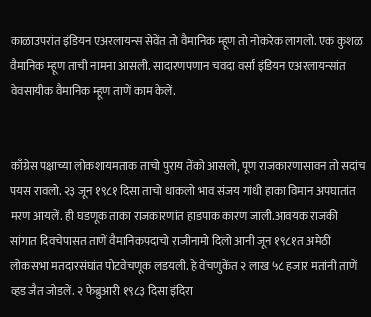काळाउपरांत इंडियन एअरलायन्स सेवेंत तो वैमानिक म्हूण तो नोकरेक लागलो. एक कुशळ वैमानिक म्हूण ताची नामना आसली. सादारणपणान चवदा वर्सां इंडियन एअरलायन्सांत वेवसायीक वैमानिक म्हूण ताणें काम केलें.


काँग्रेस पक्षाच्या लोकशायमताक ताचो पुराय तेंको आसलो, पूण राजकारणासावन तो सदांच पयस रावलो. २३ जून १९८१ दिसा ताचो धाकलो भाव संजय गांधी हाका विमान अपघातांत मरण आयलें. ही घडणूक ताका राजकारणांत हाडपाक कारण जाली.आवयक राजकी सांगात दिवचेपासत ताणें वैमानिकपदाचो राजीनामो दिलो आनी जून १९८१त अमेठी लोकसभा मतदारसंघांत पोटवेचणूक लडयली. हे वेंचणुकेंत २ लाख ५८ हजार मतांनी ताणें व्हड जैत जोडलें. २ फेब्रुआरी १९८३ दिसा इंदिरा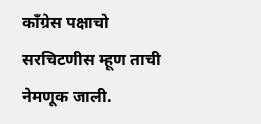काँग्रेस पक्षाचो सरचिटणीस म्हूण ताची नेमणूक जाली.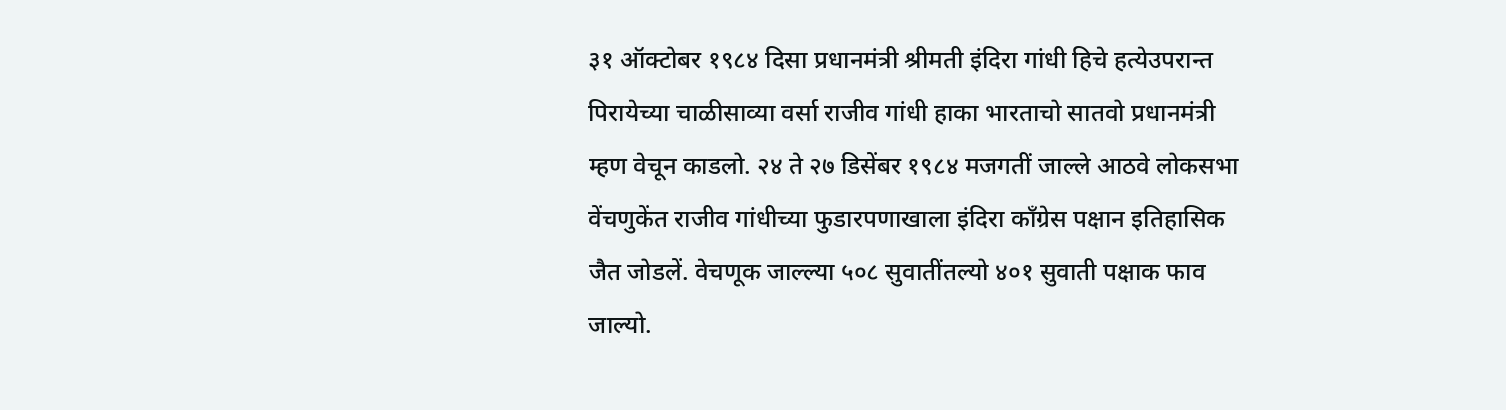३१ ऑक्टोबर १९८४ दिसा प्रधानमंत्री श्रीमती इंदिरा गांधी हिचे हत्येउपरान्त पिरायेच्या चाळीसाव्या वर्सा राजीव गांधी हाका भारताचो सातवो प्रधानमंत्री म्हण वेचून काडलो. २४ ते २७ डिसेंबर १९८४ मजगतीं जाल्ले आठवे लोकसभा वेंचणुकेंत राजीव गांधीच्या फुडारपणाखाला इंदिरा काँग्रेस पक्षान इतिहासिक जैत जोडलें. वेचणूक जाल्ल्या ५०८ सुवातींतल्यो ४०१ सुवाती पक्षाक फाव जाल्यो.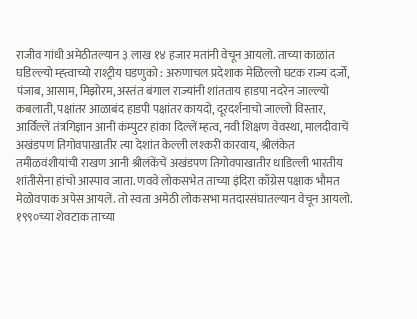राजीव गांधी अमेठीतल्यान ३ लाख १४ हजार मतांनी वेचून आयलो. ताच्या काळांत घडिल्ल्यो म्ह्त्वाच्यो राश्ट्रीय घडणुको : अरुणाचल प्रदेशाक मेळिल्लो घटक राज्य दर्जो, पंजाब, आसाम, मिझोरम, अस्तंत बंगाल राज्यांनी शांतताय हाडपा नदरेन जाल्ल्यो कबलाती, पक्षांतर आळाबंद हाडपी पक्षांतर कायदो, दूरदर्शनाचो जाल्लो विस्तार, आर्विल्लें तंत्रगिज्ञान आनी कंम्पुटर हांका दिल्लें म्हत्व, नवी शिक्षण वेवस्था, मालदीवाचें अखंडपण तिगोवपाखातीर त्या देशांत केल्ली लश्करी कारवाय, श्रीलंकेत तमीळवंशीयांची राखण आनी श्रीलंकेंचें अखंडपण तिगोवपाखातीर धाडिल्ली भारतीय शांतीसेना हांचो आस्पाव जाता. णववे लोकसभेत ताच्या इंदिरा काँग्रेस पक्षाक भौमत मेळोवपाक अपेस आयलें. तो स्वता अमेठी लोकसभा मतदारसंघातल्यान वेचून आयलो. १९९०च्या शेवटाक ताच्या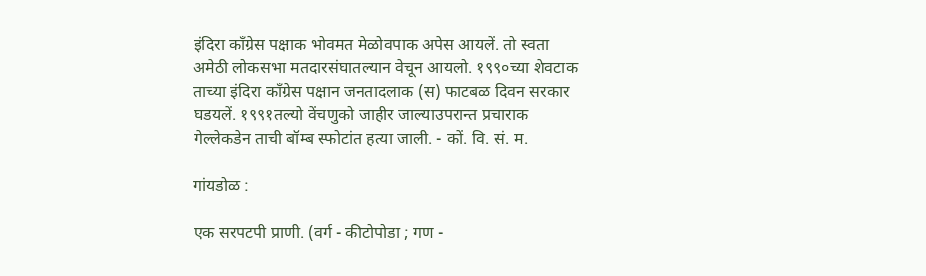इंदिरा काँग्रेस पक्षाक भोवमत मेळोवपाक अपेस आयलें. तो स्वता अमेठी लोकसभा मतदारसंघातल्यान वेचून आयलो. १९९०च्या शेवटाक ताच्या इंदिरा काँग्रेस पक्षान जनतादलाक (स) फाटबळ दिवन सरकार घडयलें. १९९१तल्यो वेंचणुको जाहीर जाल्याउपरान्त प्रचाराक गेल्लेकडेन ताची बॉम्ब स्फोटांत हत्या जाली. - कों. वि. सं. म.

गांयडोळ :

एक सरपटपी प्राणी. (वर्ग - कीटोपोडा ; गण -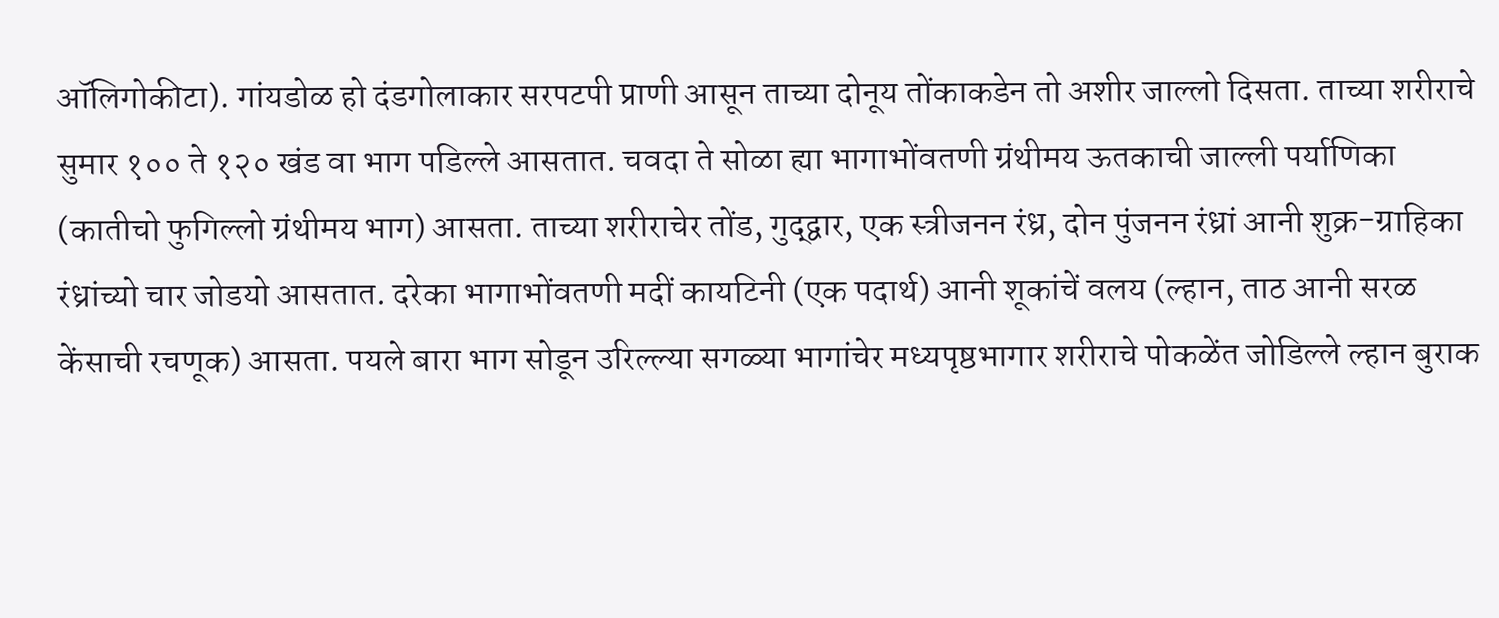ऑलिगोकीटा). गांयडोळ हो दंडगोलाकार सरपटपी प्राणी आसून ताच्या दोनूय तोंकाकडेन तो अशीर जाल्लो दिसता. ताच्या शरीराचे सुमार १०० ते १२० खंड वा भाग पडिल्ले आसतात. चवदा ते सोळा ह्या भागाभोंवतणी ग्रंथीमय ऊतकाची जाल्ली पर्याणिका (कातीचो फुगिल्लो ग्रंथीमय भाग) आसता. ताच्या शरीराचेर तोंड, गुद्द्वार, एक स्त्रीजनन रंध्र, दोन पुंजनन रंध्रां आनी शुक्र-ग्राहिका रंध्रांच्यो चार जोडयो आसतात. दरेका भागाभोंवतणी मदीं कायटिनी (एक पदार्थ) आनी शूकांचें वलय (ल्हान, ताठ आनी सरळ केंसाची रचणूक) आसता. पयले बारा भाग सोडून उरिल्ल्या सगळ्या भागांचेर मध्यपृष्ठभागार शरीराचे पोकळेंत जोडिल्ले ल्हान बुराक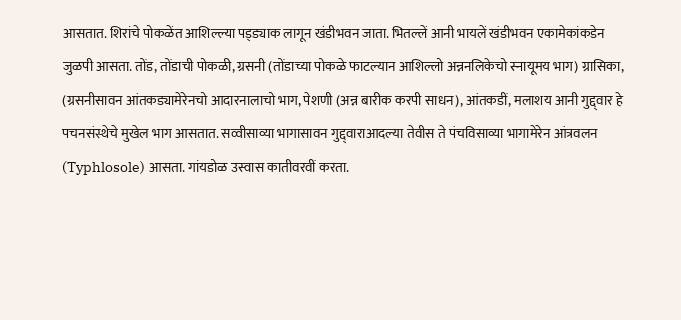आसतात. शिरांचे पोकळेंत आशिल्ल्या पड्‌ड्याक लागून खंडीभवन जाता. भितल्लें आनी भायलें खंडीभवन एकामेकांकडेन जुळपी आसता. तोंड, तोंडाची पोकळी, ग्रसनी (तोंडाच्या पोकळे फाटल्यान आशिल्लो अन्ननलिकेचो स्नायूमय भाग) ग्रासिका, (ग्रसनीसावन आंतकड्यामेरेनचो आदारनालाचो भाग, पेशणी (अन्न बारीक करपी साधन), आंतकडीं, मलाशय आनी गुद्द्वार हे पचनसंस्थेचे मुखेल भाग आसतात. सव्वीसाव्या भागासावन गुद्द्वाराआदल्या तेवीस ते पंचविसाव्या भागामेरेन आंत्रवलन (Typhlosole) आसता. गांयडोळ उस्वास कातीवरवीं करता.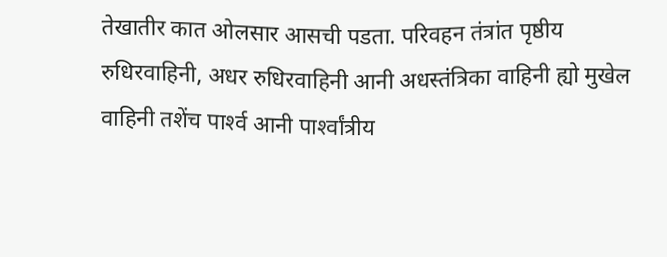तेखातीर कात ओलसार आसची पडता. परिवहन तंत्रांत पृष्ठीय रुधिरवाहिनी, अधर रुधिरवाहिनी आनी अधस्तंत्रिका वाहिनी ह्यो मुखेल वाहिनी तशेंच पार्श्‍व आनी पार्श्‍वांत्रीय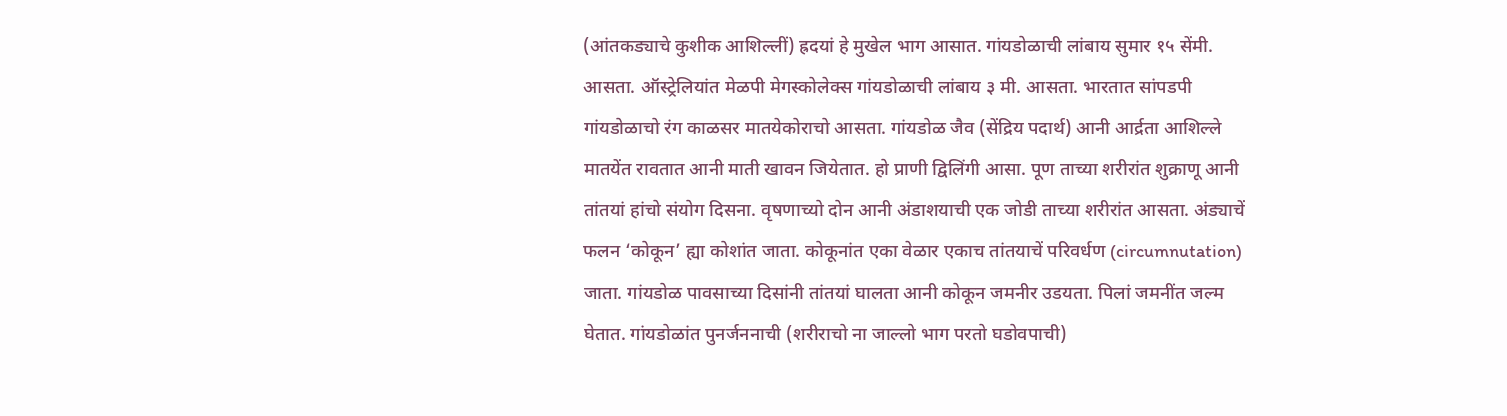(आंतकड्याचे कुशीक आशिल्लीं) ह्रदयां हे मुखेल भाग आसात. गांयडोळाची लांबाय सुमार १५ सेंमी. आसता. ऑस्ट्रेलियांत मेळपी मेगस्कोलेक्स गांयडोळाची लांबाय ३ मी. आसता. भारतात सांपडपी गांयडोळाचो रंग काळसर मातयेकोराचो आसता. गांयडोळ जैव (सेंद्रिय पदार्थ) आनी आर्द्रता आशिल्ले मातयेंत रावतात आनी माती खावन जियेतात. हो प्राणी द्विलिंगी आसा. पूण ताच्या शरीरांत शुक्राणू आनी तांतयां हांचो संयोग दिसना. वृषणाच्यो दोन आनी अंडाशयाची एक जोडी ताच्या शरीरांत आसता. अंड्याचें फलन ‘कोकून’ ह्या कोशांत जाता. कोकूनांत एका वेळार एकाच तांतयाचें परिवर्धण (circumnutation) जाता. गांयडोळ पावसाच्या दिसांनी तांतयां घालता आनी कोकून जमनीर उडयता. पिलां जमनींत जल्म घेतात. गांयडोळांत पुनर्जननाची (शरीराचो ना जाल्लो भाग परतो घडोवपाची)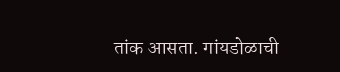तांक आसता. गांयडोळाची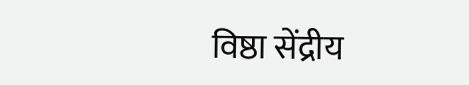विष्ठा सेंद्रीय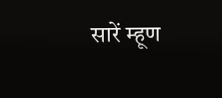सारें म्हूण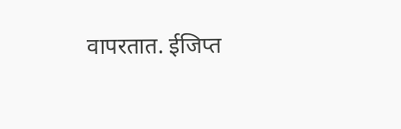वापरतात. ईजिप्त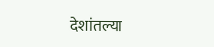देशांतल्या